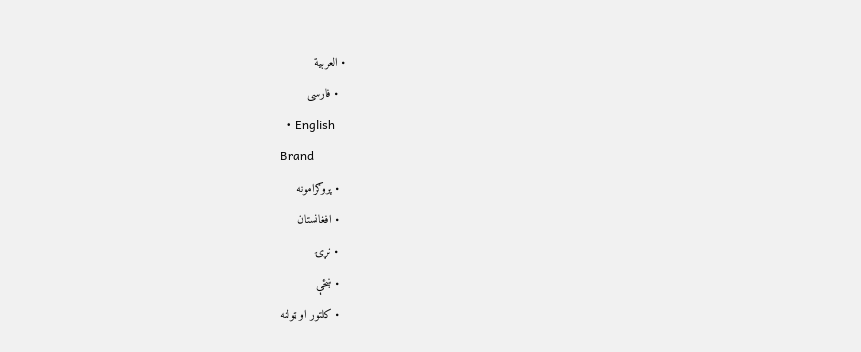• العربية
  • فارسی
  • English
Brand
  • پروګرامونه
  • افغانستان
  • نړۍ
  • ښځې
  • کلتور او ټولنه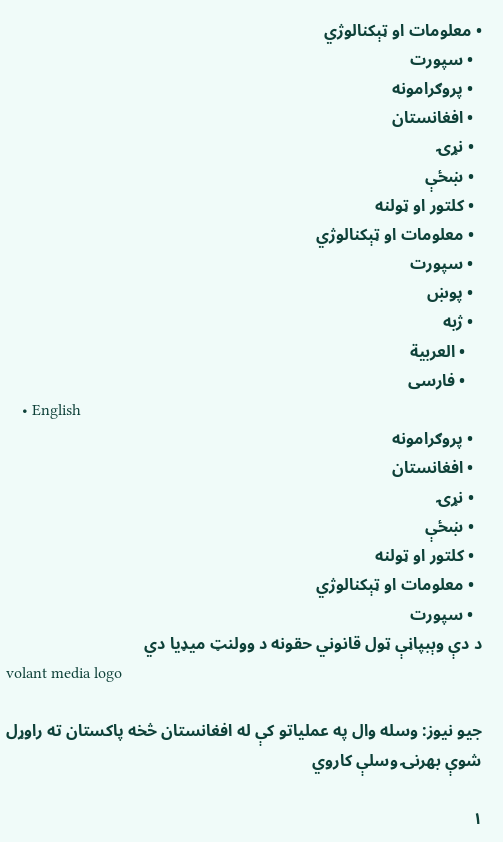• معلومات او ټېکنالوژي
  • سپورت
  • پروګرامونه
  • افغانستان
  • نړۍ
  • ښځې
  • کلتور او ټولنه
  • معلومات او ټېکنالوژي
  • سپورت
  • پوښ
  • ژبه
    • العربية
    • فارسی
    • English
  • پروګرامونه
  • افغانستان
  • نړۍ
  • ښځې
  • کلتور او ټولنه
  • معلومات او ټېکنالوژي
  • سپورت
د دې وېبپاڼې ټول قانوني حقونه د وولنټ میډیا دي
volant media logo

جیو نیوز: وسله وال په عملیاتو کې له افغانستان څخه پاکستان ته راوړل شوې بهرنۍ وسلې کاروي

۱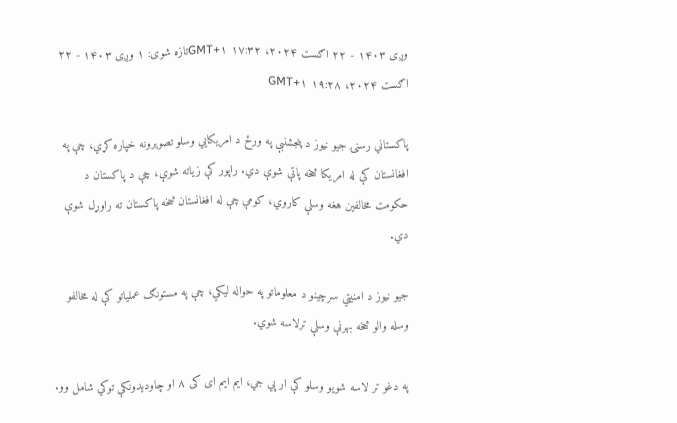وږی ۱۴۰۳ - ۲۲ اګست ۲۰۲۴، ۱۷:۳۲ GMT+۱تازه شوی: ۱ وږی ۱۴۰۳ - ۲۲ اګست ۲۰۲۴، ۱۹:۲۸ GMT+۱

پاکستاني رسنۍ جیو نیوز د پنجشنبې په ورځ د امریکايي وسلو تصویرونه خپاره کړي، چې په افغانستان کې له امریکا څخه پاتې شوې دي. راپور کې زیاته شوې، چې د پاکستان د حکومت مخالفین هغه وسلې کاروي، کومې چې له افغانستان څخه پاکستان ته راوړل شوې دي.

جیو نیوز د امنيتي سرچينو د معلوماتو په حواله لیکي، چې په مستونګ عملیاتو کې له مخالفو وسله والو څخه بهرنې وسلې ترلاسه شوي.

په دغو تر لاسه شویو وسلو کې ار پي جي، ایم ایم ای کی ۸ او چاودیدونکې توکي شامل وو.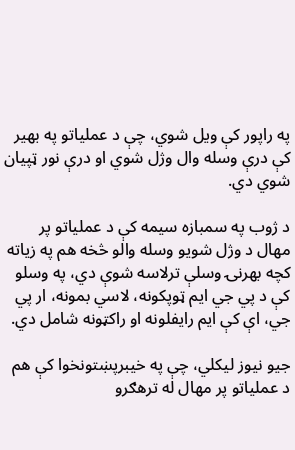په راپور کې ویل شوي، چې د عملیاتو په بهیر کې درې وسله وال وژل شوي او درې نور ټپیان شوي دي.

د ژوب په سمبازه سيمه کې د عملياتو پر مهال د وژل شویو وسله والو څخه هم په زياته کچه بهرنۍ وسلې ترلاسه شوې دي، په وسلو کې د پي جي ايم ټوپکونه، لاسي بمونه، ار پي جي، اې کې ایم رایفلونه او راکټونه شامل دي.

جیو نیوز لیکلي، چې په خیبرپښتونخوا کې هم د عملیاتو پر مهال له ترهګرو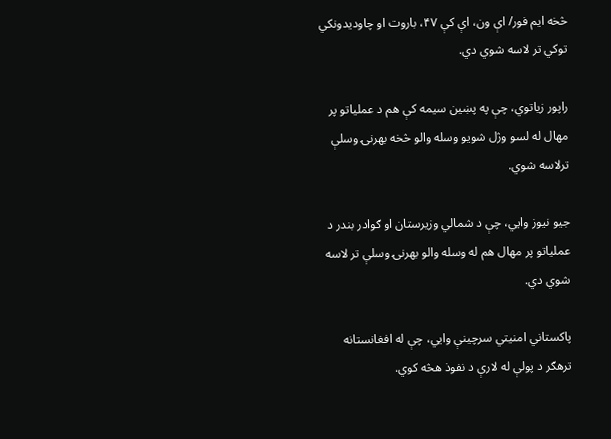څخه ایم فور/ اې ون، اې کې ۴۷، باروت او چاودیدونکي توکي تر لاسه شوي دي.

راپور زیاتوي، چې په پښین سیمه کې هم د عملیاتو پر مهال له لسو وژل شویو وسله والو څخه بهرنۍ وسلې ترلاسه شوي.

جیو نیوز وایي، چې د شمالي وزیرستان او ګوادر بندر د عملیاتو پر مهال هم له وسله والو بهرنۍ وسلې تر لاسه شوي دي.

پاکستاني امنیتي سرچینې وايي، چې له افغانستانه ترهګر د پولې له لارې د نفوذ هڅه کوي.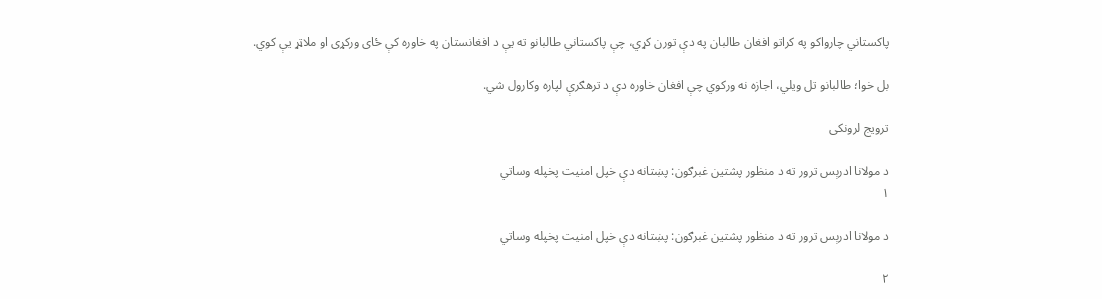پاکستاني چارواکو په کراتو افغان طالبان په دې تورن کړي، چې پاکستاني طالبانو ته یې د افغانستان په خاوره کې ځای ورکړی او ملاټړ یې کوي.

بل خوا؛ طالبانو تل ویلي، اجازه نه ورکوي چې افغان خاوره دې د ترهګرې لپاره وکارول شي.

ترویج لرونکی

د مولانا ادرېس ترور ته د منظور پشتین غبرګون: پښتانه دې خپل امنیت پخپله وساتي
۱

د مولانا ادرېس ترور ته د منظور پشتین غبرګون: پښتانه دې خپل امنیت پخپله وساتي

۲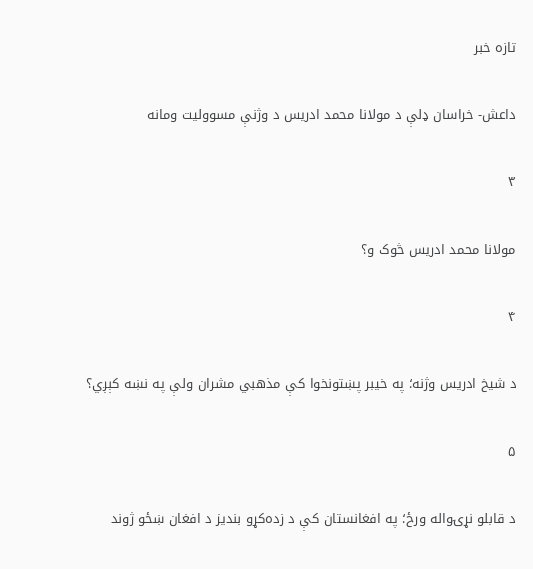تازه خبر

داعش- خراسان ډلې د مولانا محمد ادریس د وژنې مسوولیت ومانه

۳

مولانا محمد ادریس څوک و؟

۴

د شیخ ادریس وژنه؛ په خیبر پښتونخوا کې مذهبي مشران ولې په نښه کېږي؟

۵

د قابلو نړۍواله ورځ؛ په افغانستان کې د زده‌کړو بندیز د افغان ښځو ژوند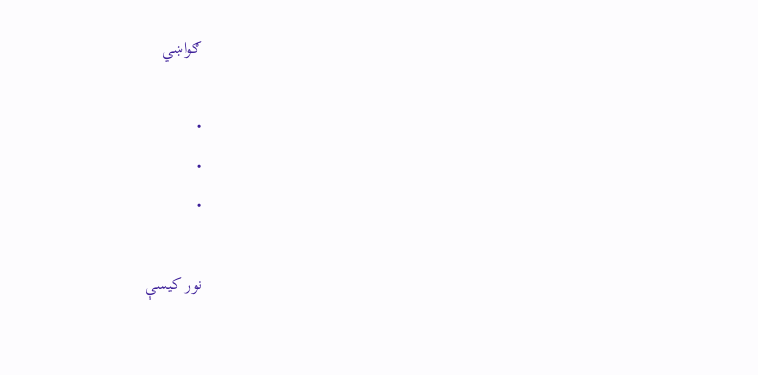ګواښي

•
•
•

نور کیسې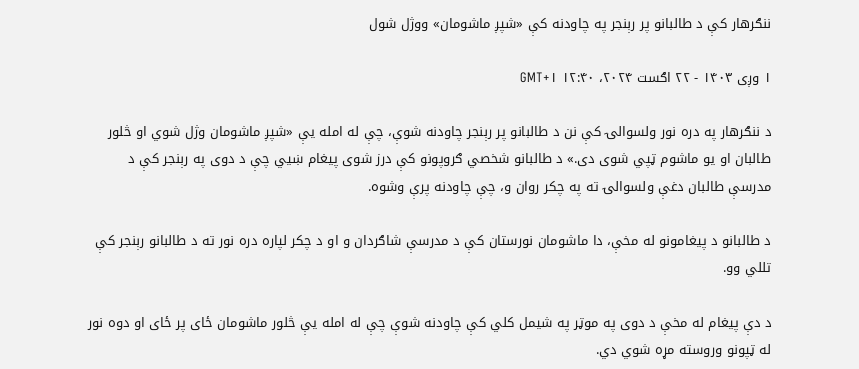ننګرهار کې د طالبانو پر رېنجر په چاودنه کې «شپږ ماشومان» ووژل شول

۱ وږی ۱۴۰۳ - ۲۲ اګست ۲۰۲۴، ۱۲:۴۰ GMT+۱

د ننګرهار په دره نور ولسوالۍ کې نن د طالبانو پر رېنجر چاودنه شوې، چې له امله یې «شپږ ماشومان وژل شوي او څلور طالبان او یو ماشوم ټپي شوی دی.» د طالبانو شخصي ګروپونو کې درز شوی پیغام ښيي چې د دوی په رېنجر کې د مدرسې طالبان دغې ولسوالۍ ته په چکر روان و، چې چاودنه پرې وشوه.

د طالبانو د پیغامونو له مخې، دا ماشومان نورستان کې د مدرسې شاګردان و او د چکر لپاره دره نور ته د طالبانو رېنجر کې تللي وو.

د دې پیغام له مخې د دوی په موټر په شیمل کلي کې چاودنه شوې چې له امله یې څلور ماشومان ځای پر ځای او دوه نور له ټپونو وروسته مړه شوي دي.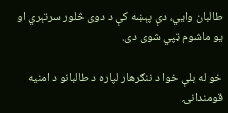طالبان وايي، دې پېښه کې د دوی څلور سرتېري او یو ماشوم ټپي شوی دی.

خو له بلې خوا د ننګرهار لپاره د طالبانو د امنیه قومندانۍ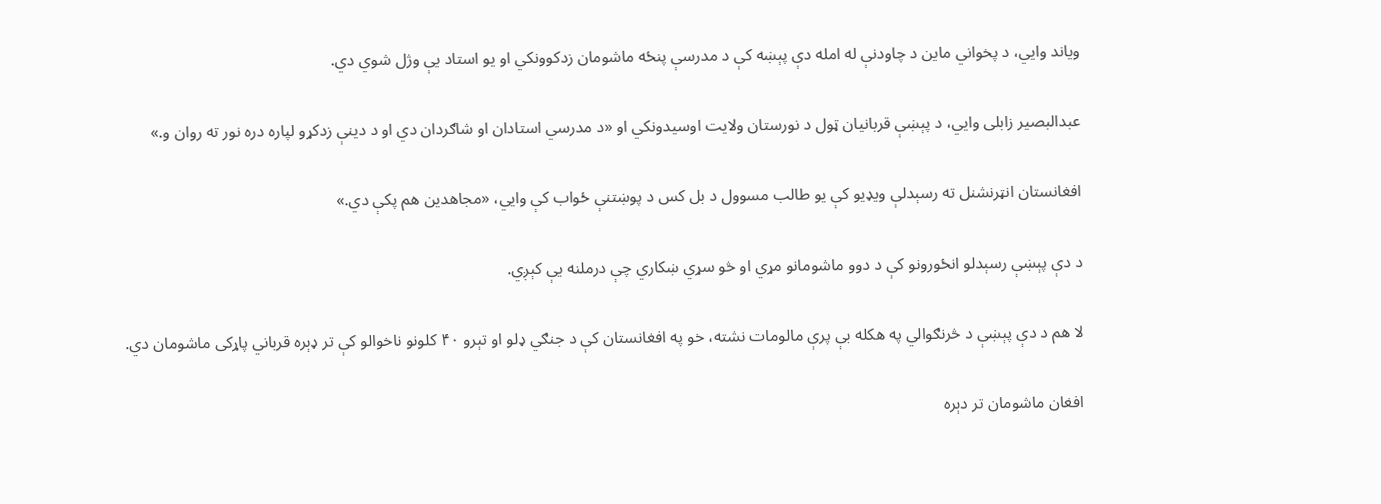ویاند وايي، د پخواني ماین د چاودنې له امله دې پېښه کې د مدرسې پنځه ماشومان زدکوونکي او یو استاد یې وژل شوي دي.

عبدالبصیر زابلی وايي، د پېښې قربانیان ټول د نورستان ولايت اوسيدونکي او «د مدرسي استادان او شاګردان دي او د دینې زدکړو لپاره دره نور ته روان و.»

افغانستان انټرنشنل ته رسېدلې ویډیو کې یو طالب مسوول د بل کس د پوښتنې ځواب کې وايي، «مجاهدین هم پکې دي.»

د دې پېښې رسېدلو انځورونو کې د دوو ماشومانو مړي او څو سړي ښکاري چې درملنه یې کېږي.

لا هم د دې پېښې د څرنګوالي په هکله بې پرې مالومات نشته، خو په افغانستان کې د جنګي ډلو او تېرو ۴۰ کلونو ناخوالو کې تر ډېره قرباني پاړکی ماشومان دي.

افغان ماشومان تر دېره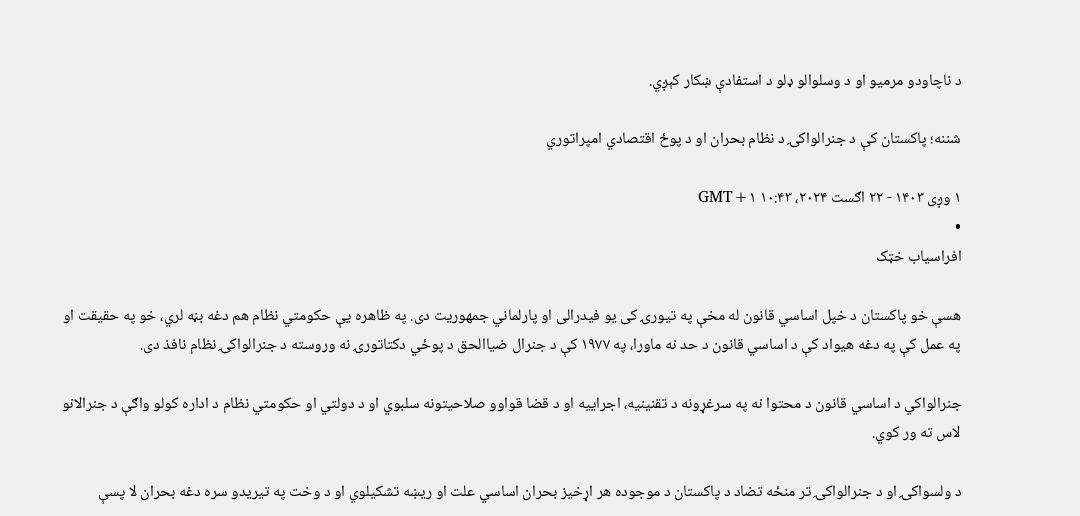د ناچاودو مرمیو او د وسلوالو ډلو د استفادې ښکار کېږي.

شننه؛ پاکستان کې د جنرالواکۍ د نظام بحران او د پوځ اقتصادي امپراتوري

۱ وږی ۱۴۰۳ - ۲۲ اګست ۲۰۲۴، ۱۰:۴۳ GMT+۱
•
افراسیاب خټک

هسې خو پاکستان د خپل اساسي قانون له مخې په تیورۍ کی یو فیدرالی او پارلماني جمهوریت دی. په ظاهره یې حکومتي نظام هم دغه بڼه لري، خو په حقیقت او په عمل کې په دغه هیواد کې د اساسي قانون د حد نه ماورا، په ۱۹۷۷ کې د جنرال ضیاالحق د پوځي دکتاتورۍ نه وروسته د جنرالواکۍ نظام نافذ دی.

جنرالواکي د اساسي قانون د محتوا نه په سرغړونه د تقنینیه، اجراییه او د قضا قواوو صلاحیتونه سلبوي او د دولتي او حکومتي نظام د اداره کولو واګې د جنرالانو لاس ته ور کوي.

د ولسواکۍ او د جنرالواکۍ تر منځه تضاد د پاکستان د موجوده هر اړخیز بحران اساسي علت او ریښه تشکیلوي او د وخت په تیریدو سره دغه بحران لا پسې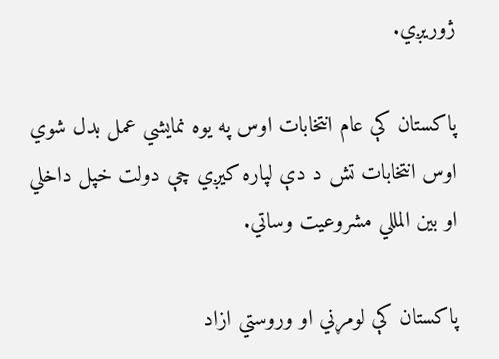ژوریږي.

پاکستان کې عام انتخابات اوس په یوه نمایشي عمل بدل شوي اوس انتخابات تش د دې لپاره کیږي چې دولت خپل داخلي او بین المللي مشروعیت وساتي.

پاکستان کې لومړني او وروستي ازاد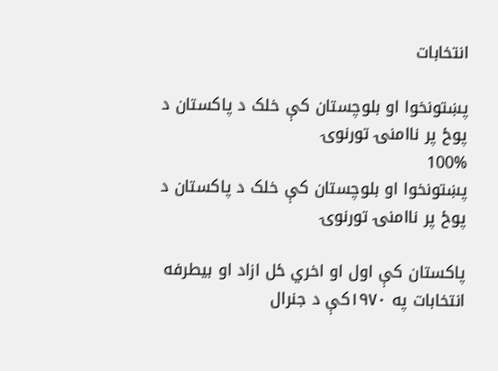انتخابات

پښتونخوا او بلوچستان کې خلک د پاکستان د پوځ پر ناامنۍ تورنوۍ
100%
پښتونخوا او بلوچستان کې خلک د پاکستان د پوځ پر ناامنۍ تورنوۍ

پاکستان کې اول او اخري ځل ازاد او بیطرفه انتخابات په ۱۹۷۰کې د جنرال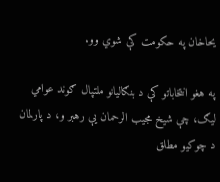یحاخان په حکومت کې شوي وو.

په هغو انتخاباتو کې د بنګالیانو ملتپال ګوند عوامي لیګ، چې شیخ مجیب الرحمان یې رهبر و، د پارلمان د چوکیو مطلق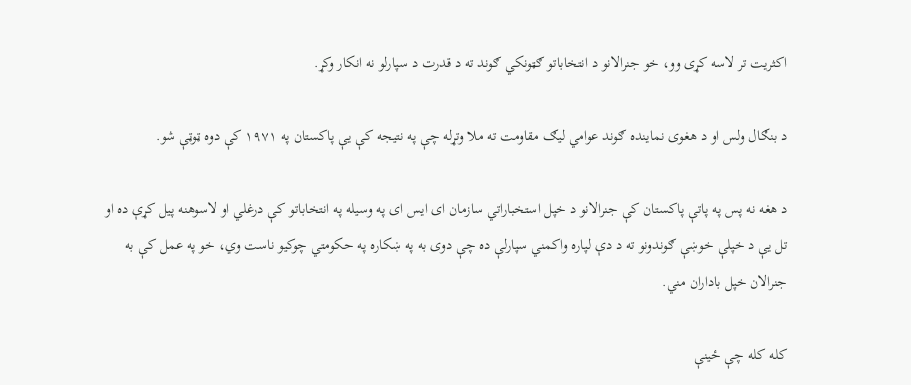اکثریت تر لاسه کړی وو، خو جنرالانو د انتخاباتو ګټونکي ګوند ته د قدرت د سپارلو نه انکار وکړ.

د بنګال ولس او د هغوی نماینده ګوند عوامي لیګ مقاومت ته ملا وتړله چې په نتیجه کې یې پاکستان په ۱۹۷۱ کې دوه ټوټې شو.

د هغه نه پس په پاتې پاکستان کې جنرالانو د خپل استخباراتي سازمان ای ایس ای په وسیله په انتخاباتو کې درغلي او لاسوهنه پیل کړې ده او تل یې د خپلې خوښې ګوندونو ته د دې لپاره واکمني سپارلې ده چې دوی به په ښکاره په حکومتي چوکیو ناست وي، خو په عمل کې به جنرالان خپل باداران مني.

کله کله چې ځینې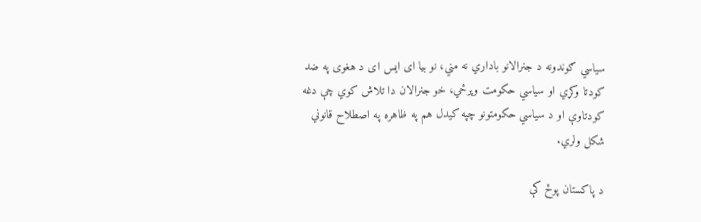سیاسي ګوندونه د جنرالانو باداري نه مني، نو بیا ای ایس ای د هغوی په ضد کودتا وکړي او سیاسي حکومت وپرځي، خو جنرالان دا تلاش کوي چې دغه کودتاوې او د سیاسي حکومتونو چپه کیدل هم په ظاهره په اصطلاح قانوني شکل ولري.

د پاکستان پوځ کې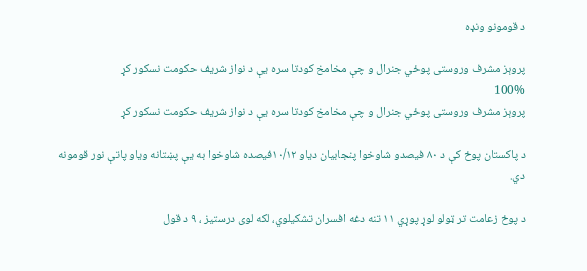د قومونو ونډه

پروېز مشرف وروستی پوځي جنرال و چې مخامخ کودتا سره یې د نواز شریف حکومت نسکور کړ
100%
پروېز مشرف وروستی پوځي جنرال و چې مخامخ کودتا سره یې د نواز شریف حکومت نسکور کړ

د پاکستان پوځ کې د ۸۰ فیصدو شاوخوا پنجابیان دياو ۱۰/۱۲فیصده شاوخوا به یې پښتانه وياو پاتې نور قومونه دي.

د پوځ زعامت تر ټولو لوړ پوړي ۱۱ تنه دغه افسران تشکیلوي، لکه لوی درستیز ، ۹ د قول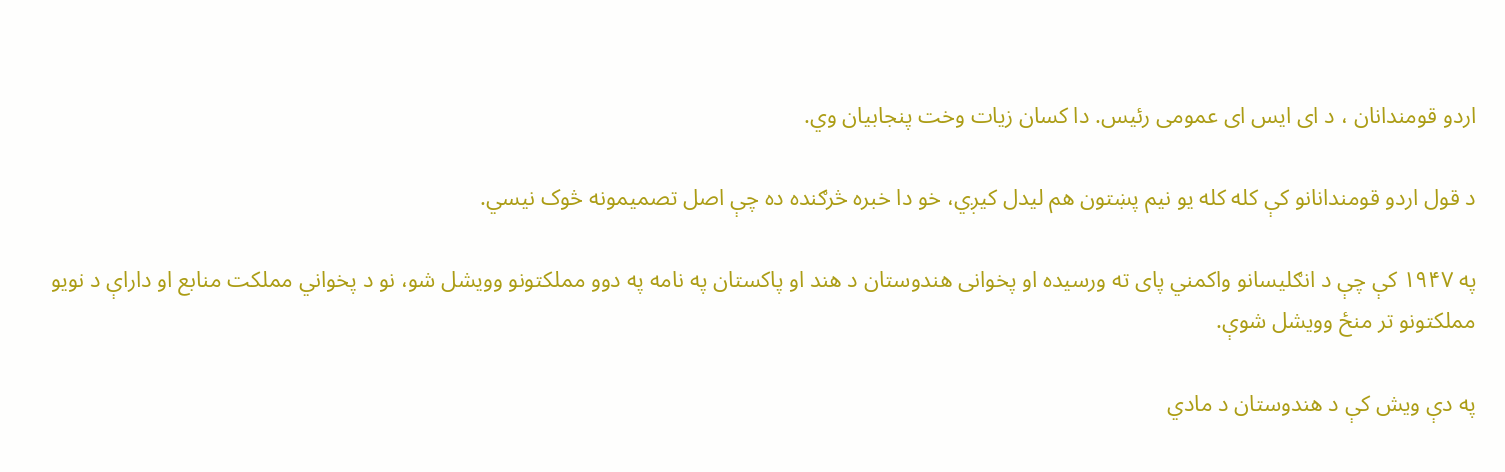اردو قومندانان ، د ای ایس ای عمومی رئیس. دا کسان زیات وخت پنجابیان وي.

د قول اردو قومندانانو کې کله کله یو نیم پښتون هم لیدل کیږي، خو دا خبره څرګنده ده چې اصل تصمیمونه څوک نیسي.

په ۱۹۴۷ کې چې د انګلیسانو واکمني پای ته ورسیده او پخوانی هندوستان د هند او پاکستان په نامه په دوو مملکتونو وویشل شو، نو د پخواني مملکت منابع او داراې د نویو مملکتونو تر منځ وویشل شوې.

په دې ویش کې د هندوستان د مادي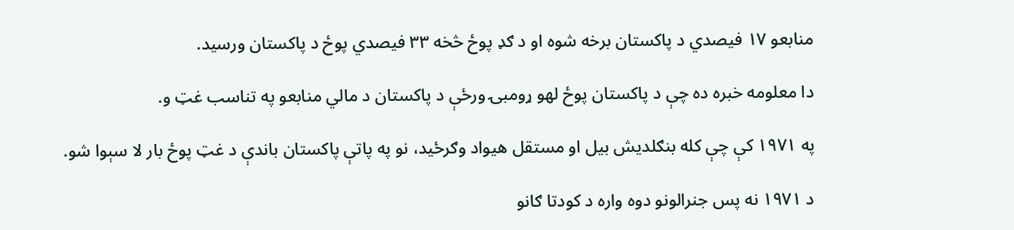منابعو ۱۷ فیصدي د پاکستان برخه شوه او د ګډ پوځ څخه ۳۳ فیصدي پوځ د پاکستان ورسید.

دا معلومه خبره ده چې د پاکستان پوځ لهو ړومبۍ ورځې د پاکستان د مالي منابعو په تناسب غټ و.

په ۱۹۷۱ کې چې کله بنګلدیش بیل او مستقل هیواد وګرځید، نو په پاتې پاکستان باندې د غټ پوځ بار لا سېوا شو.

د ۱۹۷۱ نه پس جنرالونو دوه واره د کودتا ګانو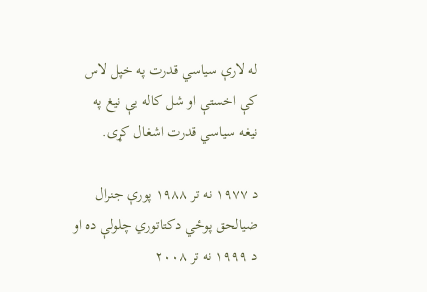له لارې سیاسي قدرت په خپل لاس کې اخستې او شل کاله یې نیغ په نیغه سیاسي قدرت اشغال کړی.

د ۱۹۷۷ نه تر ۱۹۸۸ پورې جنرال ضیالحق پوځي دکتاتوري چلولې ده او د ۱۹۹۹ نه تر ۲۰۰۸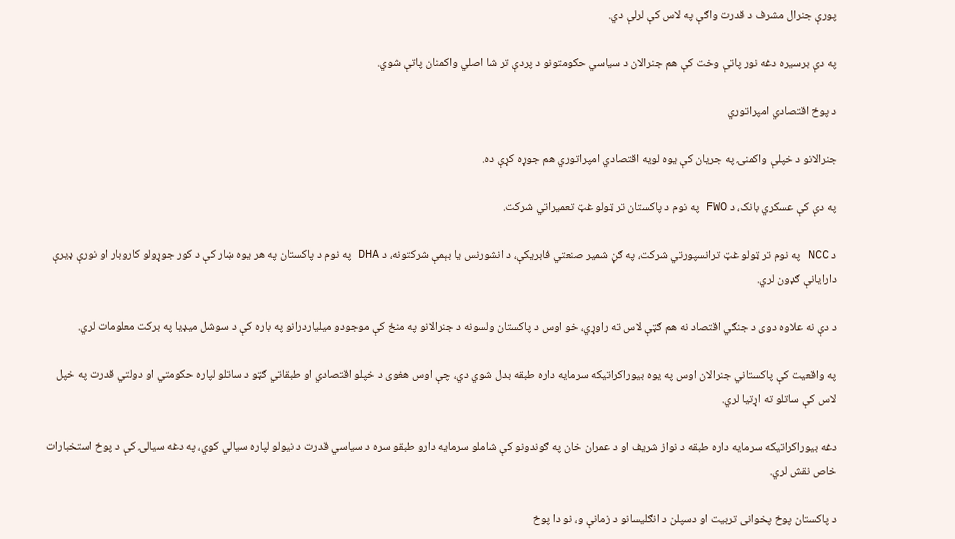پورې جنرال مشرف د قدرت واګې په لاس کې لرلې دي.

په دې برسیره دغه نور پاتې وخت کې هم جنرالان د سیاسي حکومتونو د پردې تر شا اصلي واکمنان پاتې شوي.

د پوځ اقتصادي امپراتوري

جنرالانو د خپلې واکمنۍ په جریان کې یوه لویه اقتصادي امپراتوري هم جوړه کړې ده.

په دې کې عسکري بانک، د FWO په نوم د پاکستان تر ټولو غټ تعمیراتي شرکت.

د NCC په نوم تر ټولو غټ ترانسپورتي شرکت، په ګڼ شمیر صنعتي فابریکې، د انشورنس یا بېمې شرکتونه، د DHA په نوم د پاکستان په هر یوه ښار کې د کور جوړولو کاروبار او نورې ډیرې دارایانې ګډون لري.

د دې نه علاوه دوی د جنګي اقتصاد نه هم ګټې لاس ته راوړي، خو اوس د پاکستان ولسونه د جنرالانو په منځ کې موجودو میلیاردرانو په باره کې د سوشل میډیا په برکت معلومات لري.

په واقعیت کې پاکستاني جنرالان اوس په یوه بیوراکراتیکه سرمایه داره طبقه بدل شوي دي، چې اوس هغوی د خپلو اقتصادي او طبقاتي ګټو د ساتلو لپاره حکومتي او دولتي قدرت په خپل لاس کې ساتلو ته اړتیا لري.

دغه بیوراکراتیکه سرمایه داره طبقه د نواز شریف او د عمران خان په ګوندونو کې شاملو سرمایه دارو طبقو سره د سیاسي قدرت د نیولو لپاره سیالي کوي، په دغه سیالۍ کې د پوځ استخبارات خاص نقش لري.

د پاکستان پوځ پخوانی تربیت او دسپلن د انګلیسانو د زمانې و، نو دا پوخ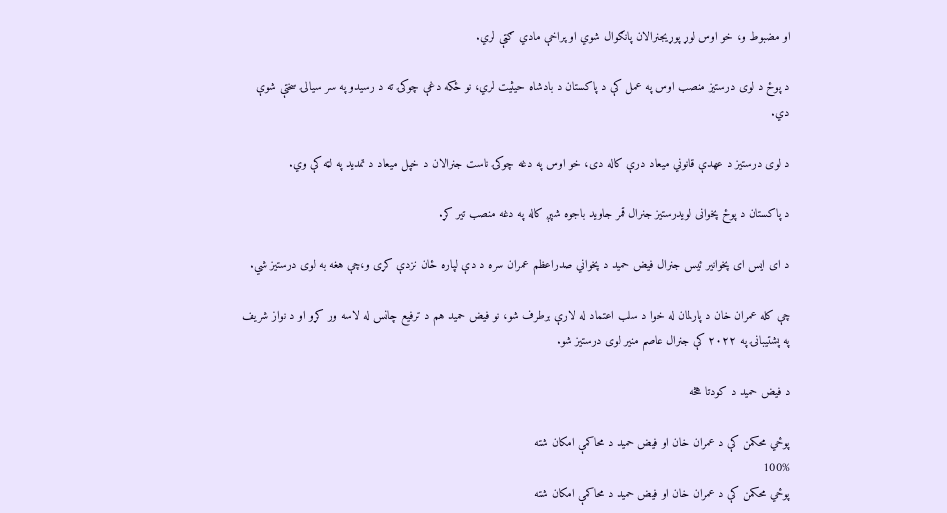او مضبوط و، خو اوس لوړ پوړيجنرالان پانګوال شوي او پراخې مادي ګټې لري.

د پوځ د لوی درستیز منصب اوس په عمل کې د پاکستان د بادشاه حیثیت لري، نو ځکه دغې چوکۍ ته د رسیدو په سر سیالۍ سختې شوې دي.

د لوی درستیز د عهدې قانوني میعاد درې کاله دی، خو اوس په دغه چوکۍ ناست جنرالان د خپل میعاد د تمدید په لټه کې وي.

د پاکستان د پوځ پخوانی لویدرستیز جنرال قمر جاوید باجوه شپږ کاله په دغه منصب تیر کړ.

د ای ایس ای پخوانير ئیس جنرال فیض حمید د پخواني صدراعظم عمران سره د دې لپاره ځان نزدې کړی و،چې هغه به لوی درستیز شي.

چې کله عمران خان د پارلمان له خوا د سلب اعتماد له لارې برطرف شو، نو فیض حمید هم د ترفیع چانس له لاسه ور کړو او د نواز شریف په پشتیبانۍ په ۲۰۲۲ کې جنرال عاصم منیر لوی درستیز شو.

د فیض حمید د کودتا هڅه

پوځي محکمن کې د عمران خان او فیض حمید د محاکمې امکان شته
100%
پوځي محکمن کې د عمران خان او فیض حمید د محاکمې امکان شته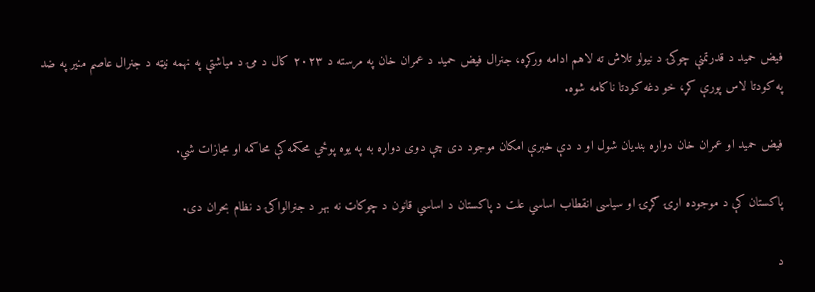فیض حمید د قدرتمنې چوکۍ د نیولو تلاش ته لاهم ادامه ورکړه، جنرال فیض حمید د عمران خان په مرسته د ۲۰۲۳ کال د مۍ د میاشتې په نهمه نیټه د جنرال عاصم منیر په ضد په کودتا لاس پورې کړ، خو دغه کودتا ناکامه شوه.

فیض حمید او عمران خان دواړه بندیان شول او د دې خبرې امکان موجود دی چې دوی دواړه به په یوه پوځي محکمه کې محاکمه او مجازات شي.

پاکستان کې د موجوده اړۍ ګړۍ او سیاسی انقطاب اساسي علت د پاکستان د اساسي قانون د چوکاټ نه بهر د جنرالواکۍ د نظام بحران دی.

د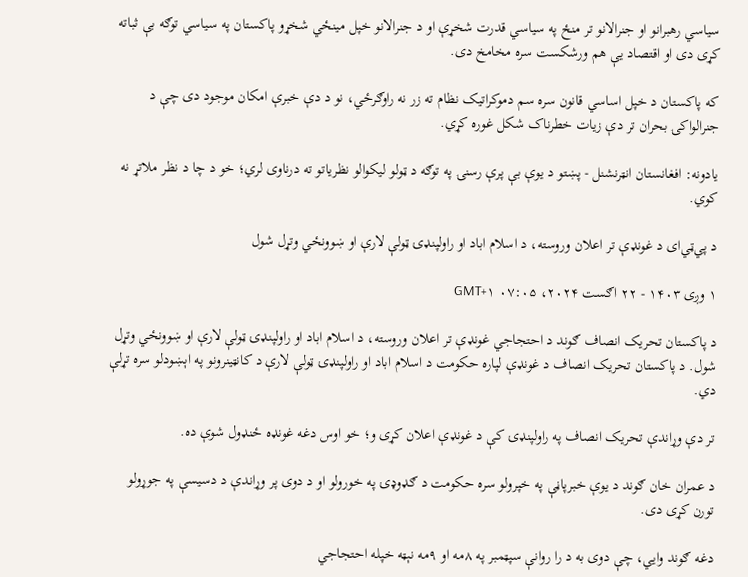سیاسي رهبرانو او جنرالانو تر منځ په سیاسي قدرت شخړې او د جنرالانو خپل مینځي شخړو پاکستان په سیاسي توګه بې ثباته کړی دی او اقتصاد یې هم ورشکست سره مخامخ دی.

که پاکستان د خپل اساسي قانون سره سم دموکراتیک نظام ته زر نه راوګرځي، نو د دې خبرې امکان موجود دی چې د جنرالواکۍ بحران تر دې زیات خطرناک شکل غوره کړي.

یادونه: افغانستان انټرنشنل - پښتو د یوې بې پرې رسنۍ په توګه د ټولو لیکوالو نظریاتو ته درناوی لري؛ خو د چا د نظر ملاتړ نه کوي.

د پي‌ټي‌ای د غونډې تر اعلان وروسته، د اسلام اباد او راولپنډۍ ټولې لارې او ښوونځي وتړل شول

۱ وږی ۱۴۰۳ - ۲۲ اګست ۲۰۲۴، ۰۷:۰۵ GMT+۱

د پاکستان تحریک انصاف ګوند د احتجاجي غونډې تر اعلان وروسته، د اسلام اباد او راولپنډۍ ټولې لارې او ښوونځي وتړل شول. د پاکستان تحريک انصاف د غونډې لپاره حکومت د اسلام اباد او راولپنډۍ ټولې لارې د کانټينرونو په اېښودلو سره تړلې دي.

تر دې وړاندې تحریک انصاف په راولپنډۍ کې د غونډې اعلان کړی و؛ خو اوس دغه غونډه ځنډول شوې ده.

د عمران خان ګوند د یوې خبرپاڼې په خپرولو سره حکومت د ګډوډۍ په خورولو او د دوی پر وړاندې د دسیسې په جوړولو تورن کړی دی.

دغه ګوند وایي، چې دوی به د را روانې سپټمبر په ۸مه او ۹مه نېټه خپله احتجاجي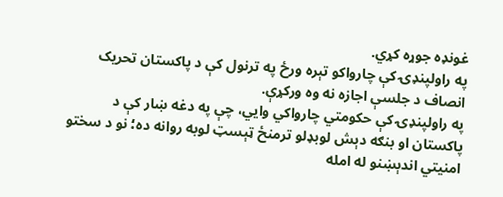غونډه جوړه کړي.
په راولپنډۍ کې چارواکو تېره ورځ په ترنول کې د پاکستان تحريک انصاف د جلسې اجازه نه وه ورکړې.
په راولپنډۍ کې حکومتي چارواکي وایي، چې په دغه ښار کې د پاکستان او بنګه دېش لوبډلو ترمنځ ټېسټ لوبه روانه ده؛ نو د سختو امنیتي اندېښنو له امله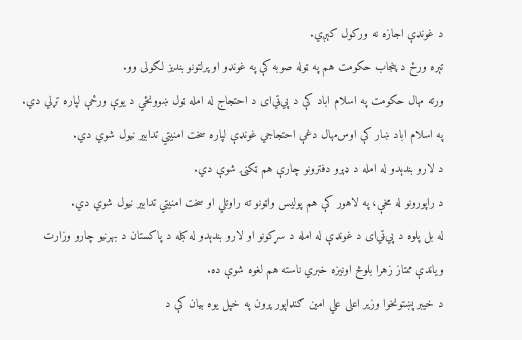د غونډې اجازه نه ورکول کېږي.
تېره ورځ د پنجاب حکومت هم په ټوله صوبه کې په غونډو او پرلتونو بنديز لګولی وو.
ورته مهال حکومت په اسلام اباد کې د پي‌ټي‌ای د احتجاج له امله ټول ښوونځي د يوې ورځې لپاره تړلي دي.
په اسلام اباد ښار کې اوس‌مهال دغې احتجاجي غونډې لپاره سخت امنیتي تدابیر نیول شوي دي.
د لارو بندېدو له امله د ډېرو دفترونو چارې هم ټکنۍ شوې دي.
د راپورونو له مخې، په لاهور کې هم پولیس واټونو ته راوتلي او سخت امنیتي تدابیر نیول شوي دي.
له بل پلوه د پي‌ټي‌ای د غونډې له امله د سړکونو او لارو بندېدو له کبله د پاکستان د بهرنیو چارو وزارت وياندې ممتاز زهرا بلوڅ اونيزه خبري ناسته هم لغوه شوې ده.
د خيبر پښتونخوا وزير اعلی علي امين ګنډاپور پرون په خپل يوه بيان کې د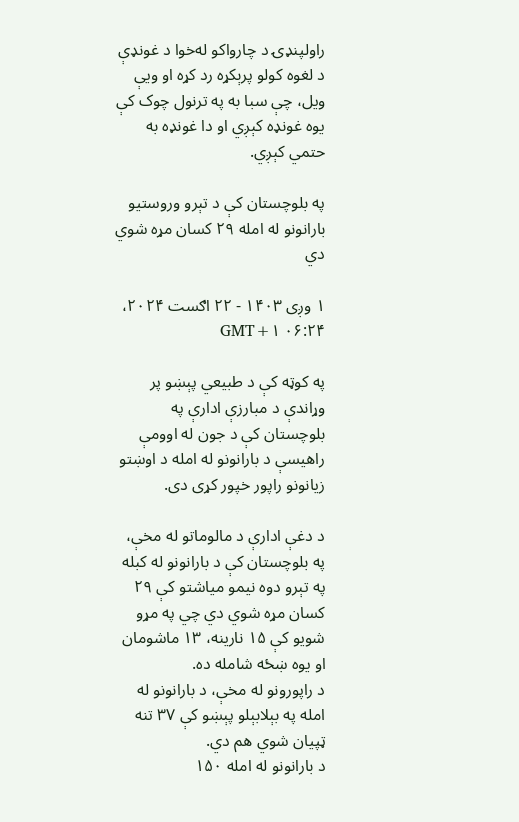راولپنډۍ د چارواکو له‌خوا د غونډې د لغوه کولو پرېکړه رد کړه او ويې ويل، چې سبا به په ترنول چوک کې يوه غونډه کېږي او دا غونډه به حتمي کېږي.

په بلوچستان کې د تېرو وروستیو بارانونو له امله ۲۹ کسان مړه شوي دي

۱ وږی ۱۴۰۳ - ۲۲ اګست ۲۰۲۴، ۰۶:۲۴ GMT+۱

په کوټه کې د طبیعي پېښو پر وړاندې د مبارزې ادارې په بلوچستان کې د جون له اوومې راهیسې د بارانونو له امله د اوښتو زیانونو راپور خپور کړی دی.

د دغې ادارې د مالوماتو له مخې، په بلوچستان کې د بارانونو له کبله په تېرو دوه نيمو مياشتو کې ۲۹ کسان مړه شوي دي چي په مړو شویو کې ۱۵ نارينه، ۱۳ ماشومان او يوه ښځه شامله ده.
د راپورونو له مخې، د بارانونو له امله په بېلابېلو پېښو کې ۳۷ تنه ټپیان شوي هم دي.
د بارانونو له امله ۱۵۰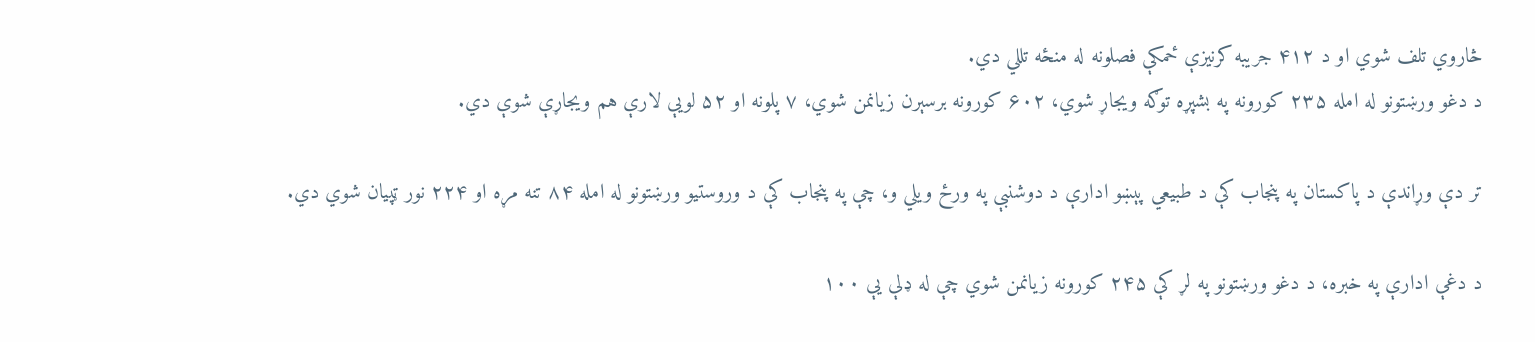څاروي تلف شوي او د ۴۱۲ جریبه کرنیزې ځمکې فصلونه له منځه تللي دي.
د دغو ورښتونو له امله ۲۳۵ کورونه په بشپړه توګه ويجاړ شوي، ۶۰۲ کورونه برسېرن زیانمن شوي، ۷ پلونه او ۵۲ لويې لارې هم ویجاړې شوې دي.

تر دې وړاندې د پاکستان په پنجاب کې د طبیعي پېښو ادارې د دوشنبې په ورځ ویلي و، چې په پنجاب کې د وروستیو ورښتونو له امله ۸۴ تنه مړه او ۲۲۴ نور ټپیان شوي دي.

د دغې ادارې په خبره، د دغو ورښتونو په لړ کې ۲۴۵ کورونه زیانمن شوي چې له ډلې یې ۱۰۰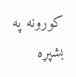کورونه په بشپړه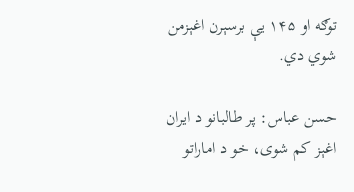توګه او ۱۴۵ یې برسېرن اغېزمن شوي دي.

حسن عباس: پر طالبانو د ایران اغېز کم شوی، خو د اماراتو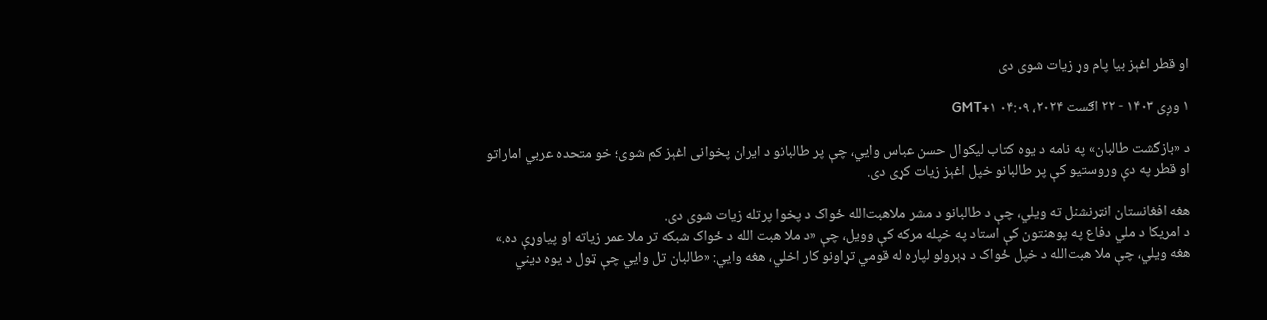او قطر اغېز بیا پام وړ زیات شوی دی

۱ وږی ۱۴۰۳ - ۲۲ اګست ۲۰۲۴، ۰۴:۰۹ GMT+۱

د «بازگشت طالبان» په نامه د یوه کتاب لیکوال حسن عباس وایي، چې پر طالبانو د ایران پخوانی اغېز کم شوی؛ خو متحده عربي اماراتو او قطر په دې وروستیو کې پر طالبانو خپل اغېز زیات کړی دی.

هغه افغانستان انټرنشنل ته ویلي، چې د طالبانو د مشر ملاهبت‌الله ځواک د پخوا پرتله زیات شوی دی.
د امریکا د ملي دفاع په پوهنتون کې استاد په خپله مرکه کې وویل، چې «د ملا هبت الله د ځواک شبکه تر ملا عمر زیاته او پیاوړې ده.»
هغه ویلي، چې ملا هبت‌الله د خپل ځواک د ډېرولو لپاره له قومي تړاونو کار اخلي، هغه وایي: «طالبان تل وايي چې ټول د یوه دیني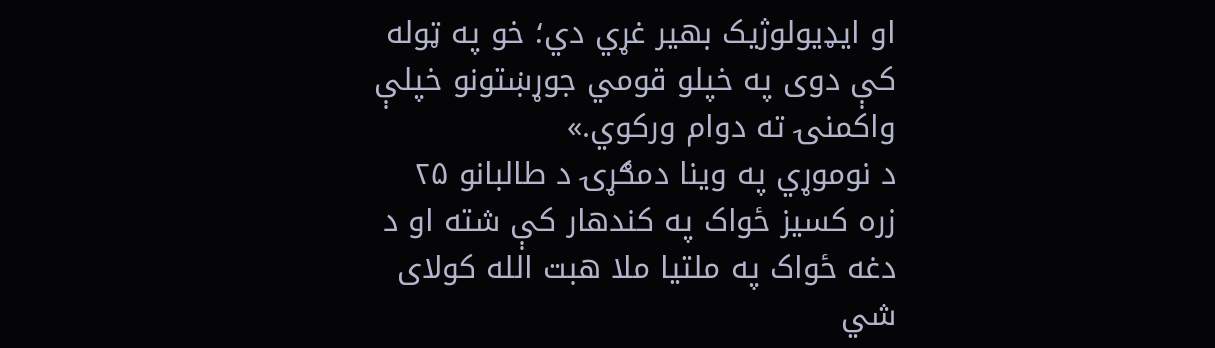او ایډیولوژیک بهیر غړي دي؛ خو په ټوله کې دوی په خپلو قومي جوړښتونو خپلې واکمنۍ ته دوام ورکوي.»
د نوموړي په وینا دمګړۍ د طالبانو ۲۵ زره کسیز ځواک په کندهار کې شته او د دغه ځواک په ملتیا ملا هبت الله کولای شي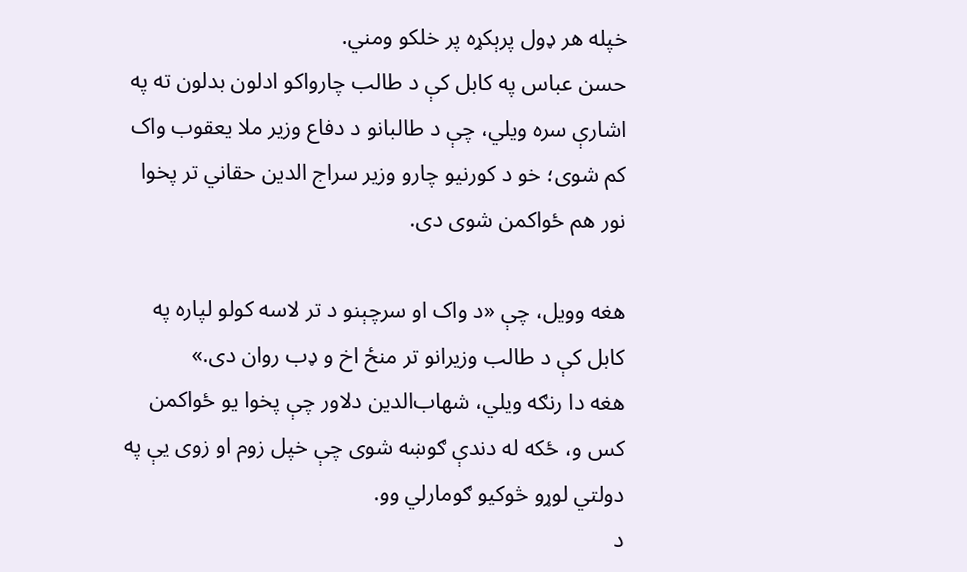خپله هر ډول پرېکړه پر خلکو ومني.
حسن عباس په کابل کې د طالب چارواکو ادلون بدلون ته په اشارې سره ویلي، چې د طالبانو د دفاع وزیر ملا یعقوب واک کم شوی؛ خو د کورنیو چارو وزیر سراج الدین حقاني تر پخوا نور هم ځواکمن شوی دی.

هغه وویل، چې «د واک او سرچېنو د تر لاسه کولو لپاره په کابل کې د طالب وزیرانو تر منځ اخ و ډب روان دی.»
هغه دا رنګه ویلي، شهاب‌الدین دلاور چې پخوا یو ځواکمن کس و، ځکه له دندې ګوښه شوی چې خپل زوم او زوی یې په دولتي لوړو څوکیو ګومارلي وو.
د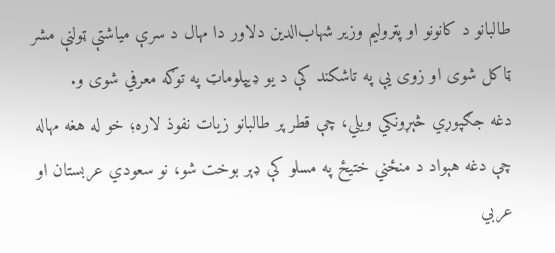طالبانو د کانونو او پټرولیم وزیر شهاب‌الدین دلاور دا مهال د سرې میاشتې ټولنې مشر ټاکل شوی او زوی یې په تاشکند کې د یو ډیپلوماټ په توګه معرفي شوی و.
دغه جګپوړي څېړونکي ویلي، چې قطر پر طالبانو زیات نفوذ لاره؛ خو له هغه مهاله چې دغه هېواد د منځني ختیځ په مسلو کې ډېر بوخت شو، نو سعودي عربستان او عربي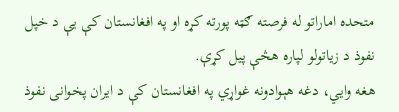متحده اماراتو له فرصته ګټه پورته کړه او په افغانستان کې یې د خپل نفوذ د زیاتولو لپاره هڅې پیل کړې.
هغه وايي، دغه هېوادونه غواړي په افغانستان کې د ایران پخوانی نفوذ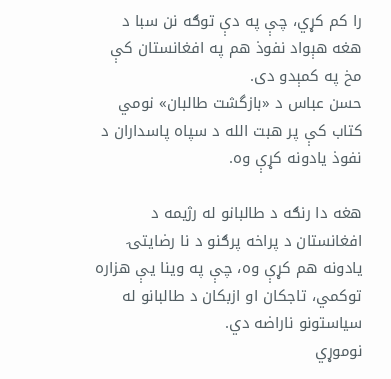را کم کړي، چې په دې توګه نن سبا د هغه هېواد نفوذ هم په افغانستان کې مخ په کمېدو دی.
حسن عباس د «بازگشت طالبان» نومي کتاب کې پر هبت الله د سپاه پاسداران د نفوذ یادونه کړې وه.

هغه دا رنګه د طالبانو له رژیمه د افغانستان د پراخه پرګنو د نا رضایتۍ یادونه هم کړې وه، چې په وینا یې هزاره توکمي، تاجکان او ازبکان د طالبانو له سیاستونو ناراضه دي.
نوموړي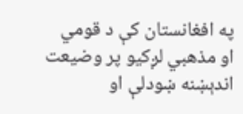په افغانستان کې د قومي او مذهبي لږکیو پر وضیعت اندېښنه ښودلې او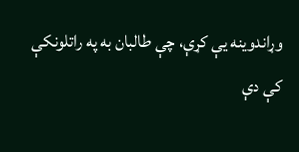وړاندوینه یې کړې، چې طالبان به په راتلونکې کې دې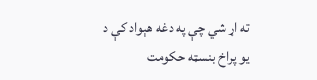ته اړ شي چې په دغه هېواد کې د یو پراخ بنسټه حکومت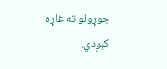جوړولو ته غاړه کېږدي.